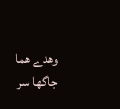وهدے هما جاگها سر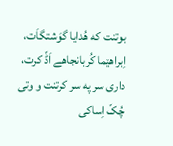بوتنت که هُدایا گوَشتگاَت، اِبراهێما کُربانجاهے اَڈّ کرت، داری سر په سر کرتنت و وتی چُکّ اِساکی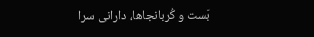بَست و کُربانجاها، دارانی سرا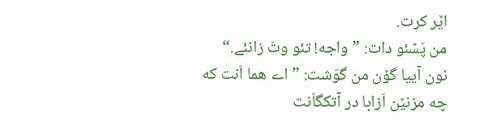اێر کرت.
من پَسّئو دات: ”واجه! تئو وتَ زانئے.“ نون آییا گۆن من گوَشت: ”اے هما اَنت که چه مزنێن اَزابا در آتکگاَنت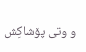و وتی پۆشاکِش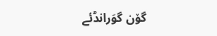گۆن گوَرانڈئے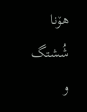هۆنا شُشتگ و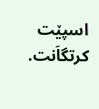اسپێت کرتگاَنت.